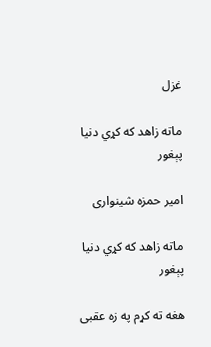غزل

ماته زاهد که کړي دنيا پېغور

امیر حمزه شینواری

ماته زاهد که کړي دنيا پېغور

هغه ته کړم په زه عقبی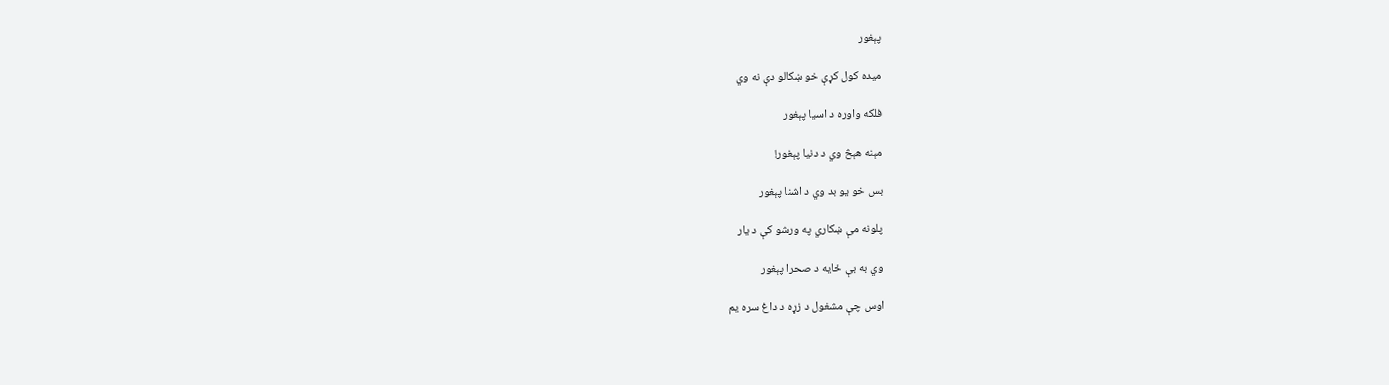پېغور

ميده کول کړې خو ښکالو دې نه وي

فلکه واوره د اسيا پېغور

مېنه هېڅ وي د دنيا پېغور!

بس خو يو بد وي د اشنا پېغور

پلونه مې ښکاري په ورشو کې د يار

وي به بې ځايه د صحرا پېغور

اوس چې مشغول د زړه د داغ سره يم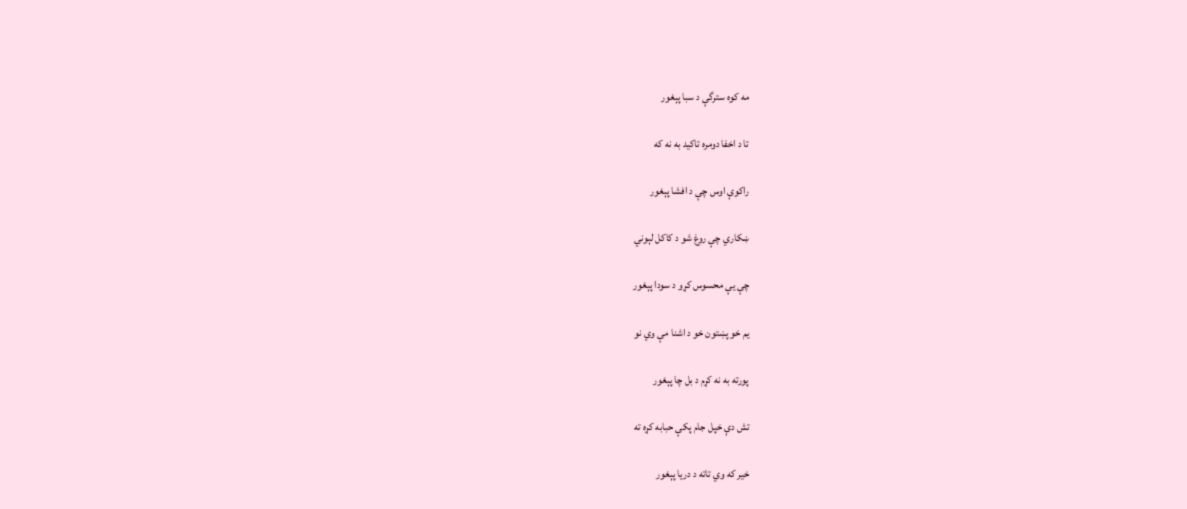مه کوه سترگې د سبا پېغور

تا د اخفا دومره تاکيد به نه که

راکوې اوس چې د افشا پېغور

ښکاري چې روغ شو د کاکل لېوني

چې يې محسوس کړو د سودا پېغور

يم خو پښتون خو د اشنا مې وي نو

پورته به نه کړم د بل چا پېغور

تش دې خپل جام پکې حبابه کړه ته

خير که وي تاته د دريا پېغور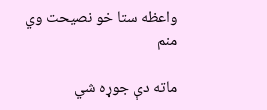واعظه ستا خو نصيحت وي منم

ماته دې جوړه شي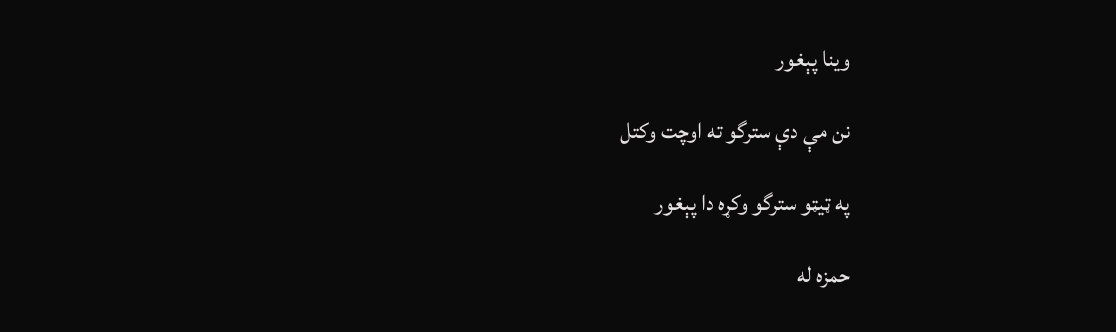وينا پېغور

نن مې دې سترگو ته اوچت وکتل

په ټيټو سترگو وکړه دا پېغور

حمزه له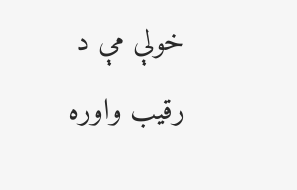خولې مې د رقيب واوره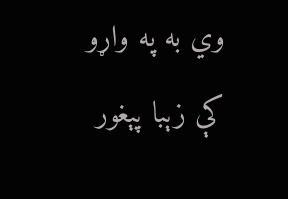وي به په واړو کې زېبا پېغور